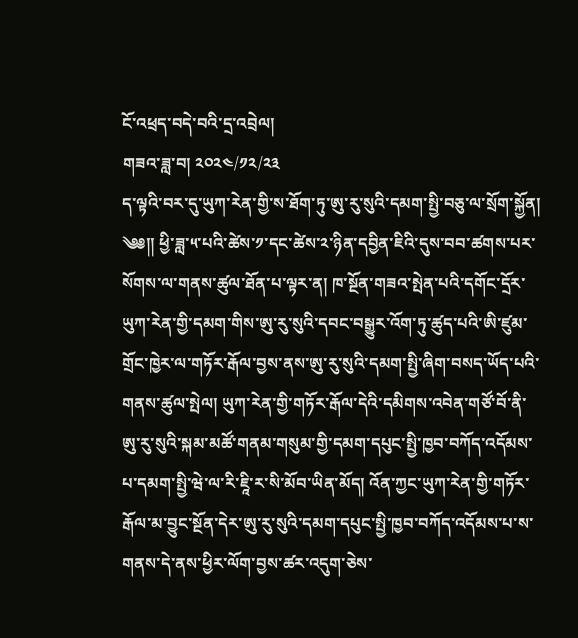ངོ་འཕྲད་བདེ་བའི་དྲ་འབྲེལ།
གཟའ་ཟླ་བ། ༢༠༢༤/༡༢/༢༣
ད་ལྟའི་བར་དུ་ཡུཀ་རེན་གྱི་ས་ཐོག་ཏུ་ཨུ་རུ་སུའི་དམག་སྤྱི་བཅུ་ལ་སྲོག་སྐྱོན།
༄༅།། ཕྱི་ཟླ་༥་པའི་ཚེས་༡་དང་ཚེས་༢་ཉིན་དབྱིན་ཇིའི་དུས་བབ་ཚགས་པར་སོགས་ལ་གནས་ཚུལ་ཐོན་པ་ལྟར་ན། ཁ་སྔོན་གཟའ་སྤེན་པའི་དགོང་དྲོར་ཡུཀ་རེན་གྱི་དམག་གིས་ཨུ་རུ་སུའི་དབང་བསྒྱུར་འོག་ཏུ་ཚུད་པའི་ཨི་ཛུམ་གྲོང་ཁྱེར་ལ་གཏོར་རྒོལ་བྱས་ནས་ཨུ་རུ་སུའི་དམག་སྤྱི་ཞིག་བསད་ཡོད་པའི་གནས་ཚུལ་སྤེལ། ཡུཀ་རེན་གྱི་གཏོར་རྒོལ་དེའི་དམིགས་འབེན་གཙོ་བོ་ནི་ཨུ་རུ་སུའི་སྐམ་མཚོ་གནམ་གསུམ་གྱི་དམག་དཔུང་སྤྱི་ཁྱབ་བཀོད་འདོམས་པ་དམག་སྤྱི་ཝེ་ལ་རི་ཇཱི་ར་སི་མོབ་ཡིན་མོད། འོན་ཀྱང་ཡུཀ་རེན་གྱི་གཏོར་རྒོལ་མ་བྱུང་སྔོན་དེར་ཨུ་རུ་སུའི་དམག་དཔུང་སྤྱི་ཁྱབ་བཀོད་འདོམས་པ་ས་གནས་དེ་ནས་ཕྱིར་ལོག་བྱས་ཚར་འདུག་ཅེས་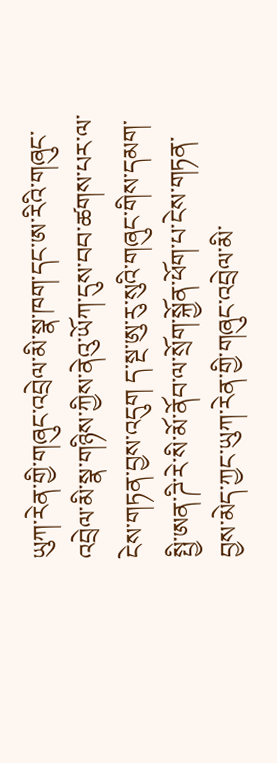ཡུཀ་རེན་གྱི་གཞུང་འབྲེལ་མི་སྣ་ཁག་དང་ཨ་རིའི་གཞུང་འབྲེལ་མི་སྣ་གཉིས་ཀྱིས་ནེའུ་ཡོཀ་དུས་བབ་ཚགས་པར་ལ་ངེས་གཏན་བྱས་འདུག ད་སྔ་ཨུ་རུ་སུའི་གཞུང་གིས་དམག་སྤྱི་ཨན་ཌི་རེ་སི་མོ་ནོབ་ལ་སྲོག་སྐྱོན་ཕོག་པ་ངེས་གཏན་བྱས་མེད་ཀྱང་ཡུཀ་རེན་གྱི་གཞུང་འབྲེལ་མི་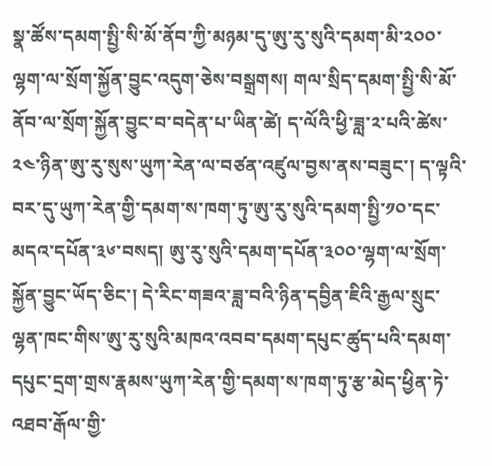སྣ་ཚོས་དམག་སྤྱི་སི་མོ་ནོབ་ཀྱི་མཉམ་དུ་ཨུ་རུ་སུའི་དམག་མི་༢༠༠་ལྷག་ལ་སྲོག་སྐྱོན་བྱུང་འདུག་ཅེས་བསྒྲགས། གལ་སྲིད་དམག་སྤྱི་སི་མོ་ནོབ་ལ་སྲོག་སྐྱོན་བྱུང་བ་བདེན་པ་ཡིན་ཚེ། ད་ལོའི་ཕྱི་ཟླ་༢་པའི་ཚེས་༢༤་ཉིན་ཨུ་རུ་སུས་ཡུཀ་རེན་ལ་བཙན་འཛུལ་བྱས་ནས་བཟུང་། ད་ལྟའི་བར་དུ་ཡུཀ་རེན་གྱི་དམག་ས་ཁག་ཏུ་ཨུ་རུ་སུའི་དམག་སྤྱི་༡༠་དང་མདའ་དཔོན་༣༦་བསད། ཨུ་རུ་སུའི་དམག་དཔོན་༣༠༠་ལྷག་ལ་སྲོག་སྐྱོན་བྱུང་ཡོད་ཅིང་། དེ་རིང་གཟའ་ཟླ་བའི་ཉིན་དབྱིན་ཇིའི་རྒྱལ་སྲུང་ལྷན་ཁང་གིས་ཨུ་རུ་སུའི་མཁའ་འབབ་དམག་དཔུང་ཚུད་པའི་དམག་དཔུང་དྲག་གྲས་རྣམས་ཡུཀ་རེན་གྱི་དམག་ས་ཁག་ཏུ་རྩ་མེད་ཕྱིན་ཏེ་འཐབ་རྒོལ་གྱི་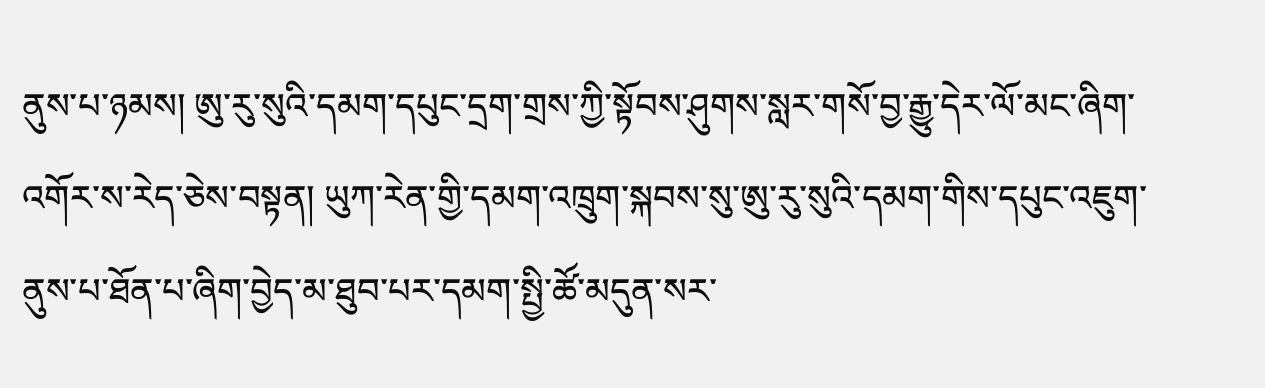ནུས་པ་ཉམས། ཨུ་རུ་སུའི་དམག་དཔུང་དྲག་གྲས་ཀྱི་སྟོབས་ཤུགས་སླར་གསོ་བྱ་རྒྱུ་དེར་ལོ་མང་ཞིག་འགོར་ས་རེད་ཅེས་བསྟན། ཡུཀ་རེན་གྱི་དམག་འཁྲུག་སྐབས་སུ་ཨུ་རུ་སུའི་དམག་གིས་དཔུང་འཇུག་ནུས་པ་ཐོན་པ་ཞིག་བྱེད་མ་ཐུབ་པར་དམག་སྤྱི་ཚོ་མདུན་སར་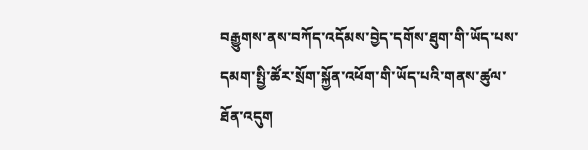བརྒྱུགས་ནས་བཀོད་འདོམས་བྱེད་དགོས་ཐུག་གི་ཡོད་པས་དམག་སྤྱི་ཚོར་སྲོག་སྐྱོན་འཕོག་གི་ཡོད་པའི་གནས་ཚུལ་ཐོན་འདུག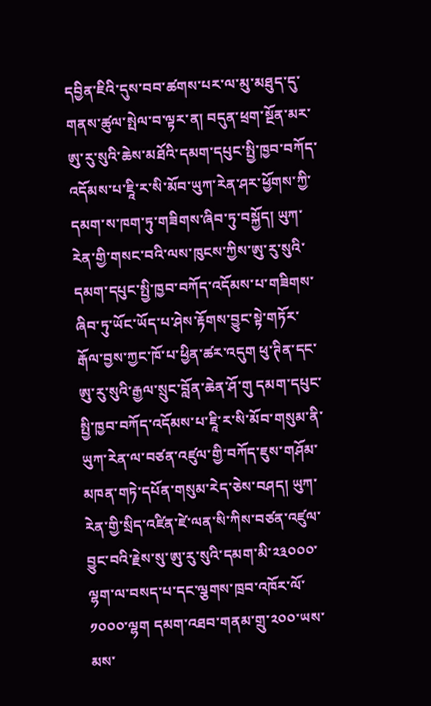དབྱིན་ཇིའི་དུས་བབ་ཚགས་པར་ལ་མུ་མཐུད་དུ་གནས་ཚུལ་སྤེལ་བ་ལྟར་ན། བདུན་ཕྲག་སྔོན་མར་ཨུ་རུ་སུའི་ཆེས་མཐོའི་དམག་དཔུང་སྤྱི་ཁྱབ་བཀོད་འདོམས་པ་ཇཱི་ར་སི་མོབ་ཡུཀ་རེན་ཤར་ཕྱོགས་ཀྱི་དམག་ས་ཁག་ཏུ་གཟིགས་ཞིབ་ཏུ་བསྐྱོད། ཡུཀ་རེན་གྱི་གསང་བའི་ལས་ཁུངས་ཀྱིས་ཨུ་རུ་སུའི་དམག་དཔུང་སྤྱི་ཁྱབ་བཀོད་འདོམས་པ་གཟིགས་ཞིབ་ཏུ་ཡོང་ཡོད་པ་ཤེས་རྟོགས་བྱུང་སྟེ་གཏོར་རྒོལ་བྱས་ཀྱང་ཁོ་པ་ཕྱིན་ཚར་འདུག ཕུ་ཊིན་དང་ཨུ་རུ་སུའི་རྒྱལ་སྲུང་བློན་ཆེན་ཤོ་གུ དམག་དཔུང་སྤྱི་ཁྱབ་བཀོད་འདོམས་པ་ཇཱི་ར་སི་མོབ་གསུམ་ནི་ཡུཀ་རེན་ལ་བཙན་འཛུལ་གྱི་བཀོད་ཇུས་གཤོམ་མཁན་གཏེ་དཔོན་གསུམ་རེད་ཅེས་བཤད། ཡུཀ་རེན་གྱི་སྲིད་འཛིན་ཛེ་ལན་སི་ཀིས་བཙན་འཛུལ་བྱུང་བའི་རྗེས་སུ་ཨུ་རུ་སུའི་དམག་མི་༢༣༠༠༠་ལྷག་ལ་བསད་པ་དང་ལྕགས་ཁྲབ་འཁོར་ལོ་༡༠༠༠་ལྷག དམག་འཐབ་གནམ་གྲུ་༢༠༠་ཡས་མས་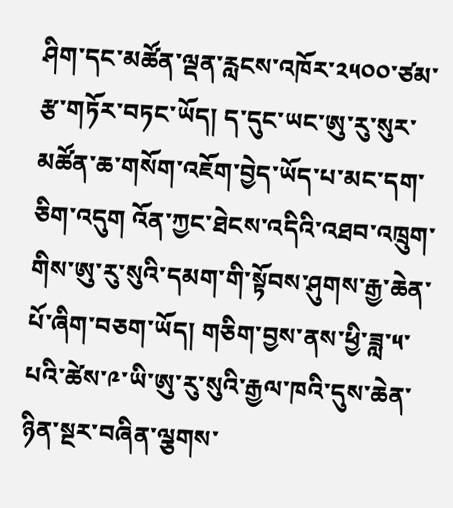ཤིག་དང་མཚོན་ལྡན་རླངས་འཁོར་༢༥༠༠་ཙམ་རྩ་གཏོར་བཏང་ཡོད། ད་དུང་ཡང་ཨུ་རུ་སུར་མཚོན་ཆ་གསོག་འཇོག་བྱེད་ཡོད་པ་མང་དག་ཅིག་འདུག འོན་ཀྱང་ཐེངས་འདིའི་འཐབ་འཁྲུག་གིས་ཨུ་རུ་སུའི་དམག་གི་སྟོབས་ཤུགས་རྒྱ་ཆེན་པོ་ཞིག་བཅག་ཡོད། གཅིག་བྱས་ནས་ཕྱི་ཟླ་༥་པའི་ཚེས་༩་ཡི་ཨུ་རུ་སུའི་རྒྱལ་ཁའི་དུས་ཆེན་ཉིན་སྔར་བཞིན་ལྕགས་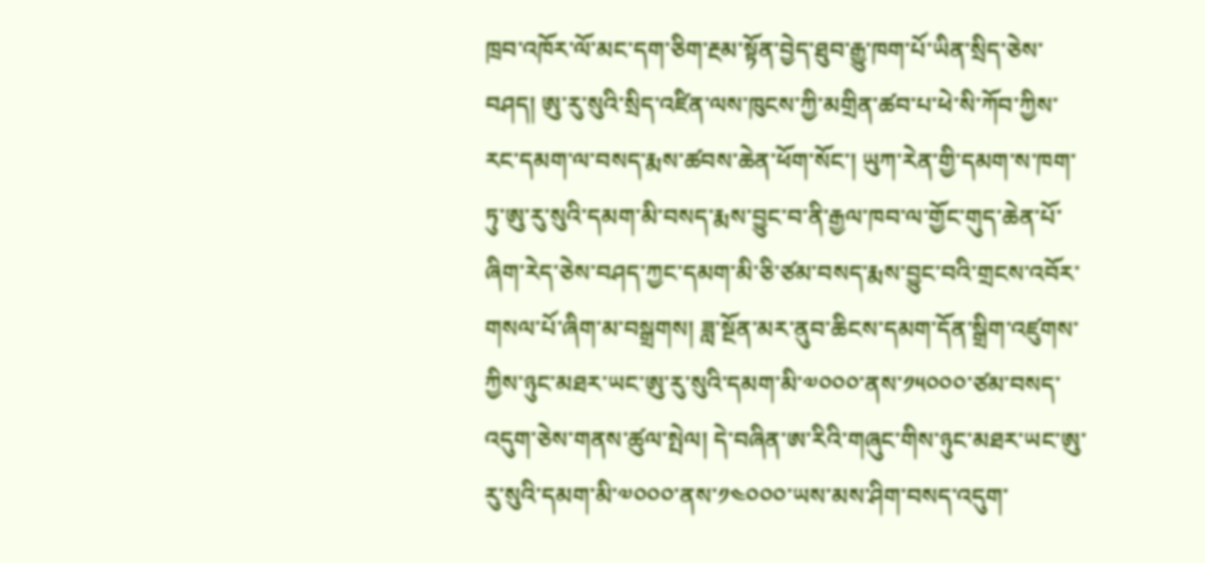ཁྲབ་འཁོར་ལོ་མང་དག་ཅིག་རྔམ་སྟོན་བྱེད་ཐུབ་རྒྱུ་ཁག་པོ་ཡིན་སྲིད་ཅེས་བཤད། ཨུ་རུ་སུའི་སྲིད་འཛིན་ལས་ཁུངས་ཀྱི་མགྲིན་ཚབ་པ་ཕེ་སི་ཀོབ་ཀྱིས་རང་དམག་ལ་བསད་རྨས་ཚབས་ཆེན་ཕོག་སོང་། ཡུཀ་རེན་གྱི་དམག་ས་ཁག་ཏུ་ཨུ་རུ་སུའི་དམག་མི་བསད་རྨས་བྱུང་བ་ནི་རྒྱལ་ཁབ་ལ་གྱོང་གུད་ཆེན་པོ་ཞིག་རེད་ཅེས་བཤད་ཀྱང་དམག་མི་ཅི་ཙམ་བསད་རྨས་བྱུང་བའི་གྲངས་འབོར་གསལ་པོ་ཞིག་མ་བསྒྲགས། ཟླ་སྔོན་མར་ནུབ་ཆིངས་དམག་དོན་སྒྲིག་འཛུགས་ཀྱིས་ཉུང་མཐར་ཡང་ཨུ་རུ་སུའི་དམག་མི་༧༠༠༠་ནས་༡༥༠༠༠་ཙམ་བསད་འདུག་ཅེས་གནས་ཚུལ་སྤེལ། དེ་བཞིན་ཨ་རིའི་གཞུང་གིས་ཉུང་མཐར་ཡང་ཨུ་རུ་སུའི་དམག་མི་༧༠༠༠་ནས་༡༤༠༠༠་ཡས་མས་ཤིག་བསད་འདུག་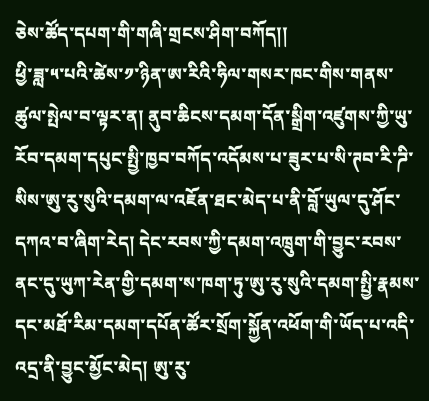ཅེས་ཚོད་དཔག་གི་གཞི་གྲངས་ཤིག་བཀོད།།
ཕྱི་ཟླ་༥་པའི་ཚེས་༡་ཉིན་ཨ་རིའི་ཧིལ་གསར་ཁང་གིས་གནས་ཚུལ་སྤེལ་བ་ལྟར་ན། ནུབ་ཆིངས་དམག་དོན་སྒྲིག་འཛུགས་ཀྱི་ཡུ་རོབ་དམག་དཔུང་སྤྱི་ཁྱབ་བཀོད་འདོམས་པ་ཟུར་པ་སི་ཊབ་རི་ཌི་སིས་ཨུ་རུ་སུའི་དམག་ལ་འཇོན་ཐང་མེད་པ་ནི་བློ་ཡུལ་དུ་ཤོང་དཀའ་བ་ཞིག་རེད། དེང་རབས་ཀྱི་དམག་འཁྲུག་གི་བྱུང་རབས་ནང་དུ་ཡུཀ་རེན་གྱི་དམག་ས་ཁག་ཏུ་ཨུ་རུ་སུའི་དམག་སྤྱི་རྣམས་དང་མཐོ་རིམ་དམག་དཔོན་ཚོར་སྲོག་སྐྱོན་འཕོག་གི་ཡོད་པ་འདི་འདྲ་ནི་བྱུང་མྱོང་མེད། ཨུ་རུ་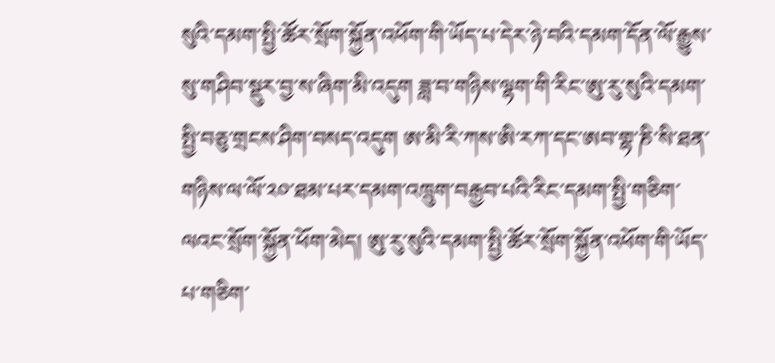སུའི་དམག་སྤྱི་ཚོར་སྲོག་སྐྱོན་འཕོག་གི་ཡོད་པ་དེར་ཉེ་བའི་དམག་དོན་ལོ་རྒྱུས་སུ་གཤིབ་སྡུར་བྱ་ས་ཞིག་མི་འདུག ཟླ་བ་གཉིས་ལྷག་གི་རིང་ཨུ་རུ་སུའི་དམག་སྤྱི་བཅུ་གྲངས་ཤིག་བསད་འདུག ཨ་མི་རི་ཀས་ཨི་རཀ་དང་ཨབ་གྷ་ཎི་སི་ཐན་གཉིས་ལ་ལོ་༢༠་ཐམ་པར་དམག་འཁྲུག་བརྒྱབ་པའི་རིང་དམག་སྤྱི་གཅིག་ལའང་སྲོག་སྐྱོན་ཕོག་མེད། ཨུ་རུ་སུའི་དམག་སྤྱི་ཚོར་སྲོག་སྐྱོན་འཕོག་གི་ཡོད་པ་གཅིག་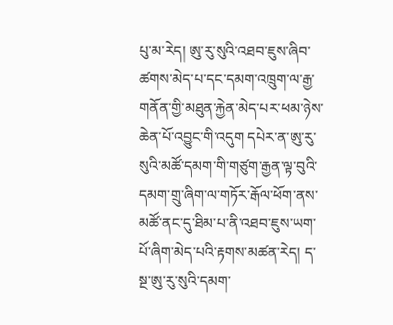པུ་མ་རེད། ཨུ་རུ་སུའི་འཐབ་ཇུས་ཞིབ་ཚགས་མེད་པ་དང་དམག་འཁྲུག་ལ་རྒྱ་གནོན་གྱི་མཐུན་རྐྱེན་མེད་པར་ཕམ་ཉེས་ཆེན་པོ་འབྱུང་གི་འདུག དཔེར་ན་ཨུ་རུ་སུའི་མཚོ་དམག་གི་གཙུག་རྒྱན་ལྟ་བུའི་དམག་གྲུ་ཞིག་ལ་གཏོར་རྒོལ་ཕོག་ནས་མཚོ་ནང་དུ་ཐིམ་པ་ནི་འཐབ་ཇུས་ཡག་པོ་ཞིག་མེད་པའི་རྟགས་མཚན་རེད། ད་སྔ་ཨུ་རུ་སུའི་དམག་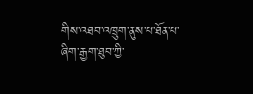གིས་འཐབ་འཁྲུག་ནུས་པ་ཐོན་པ་ཞིག་རྒྱག་ཐུབ་ཀྱི་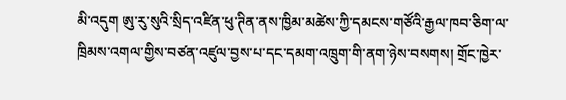མི་འདུག ཨུ་རུ་སུའི་སྲིད་འཛིན་ཕུ་ཊིན་ནས་ཁྱིམ་མཚེས་ཀྱི་དམངས་གཙོའི་རྒྱལ་ཁབ་ཅིག་ལ་ཁྲིམས་འགལ་གྱིས་བཙན་འཛུལ་བྱས་པ་དང་དམག་འཁྲུག་གི་ནག་ཉེས་བསགས། གྲོང་ཁྱེར་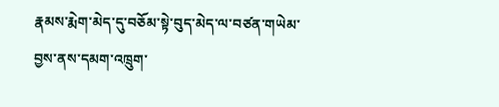རྣམས་རྨེག་མེད་དུ་བཅོམ་སྟེ་བུད་མེད་ལ་བཙན་གཡེམ་བྱས་ནས་དམག་འཁྲུག་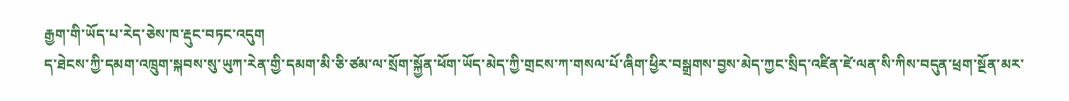རྒྱག་གི་ཡོད་པ་རེད་ཅེས་ཁ་རྡུང་བཏང་འདུག
ད་ཐེངས་ཀྱི་དམག་འཁྲུག་སྐབས་སུ་ཡུཀ་རེན་གྱི་དམག་མི་ཅི་ཙམ་ལ་སྲོག་སྐྱོན་ཕོག་ཡོད་མེད་ཀྱི་གྲངས་ཀ་གསལ་པོ་ཞིག་ཕྱིར་བསྒྲགས་བྱས་མེད་ཀྱང་སྲིད་འཛིན་ཛེ་ལན་སི་ཀིས་བདུན་ཕྲག་སྔོན་མར་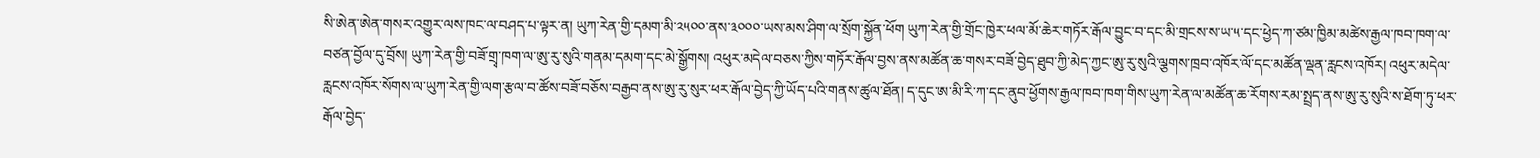སི་ཨེན་ཨེན་གསར་འགྱུར་ལས་ཁང་ལ་བཤད་པ་ལྟར་ན། ཡུཀ་རེན་གྱི་དམག་མི་༢༥༠༠་ནས་༣༠༠༠་ཡས་མས་ཤིག་ལ་སྲོག་སྐྱོན་ཕོག ཡུཀ་རེན་གྱི་གྲོང་ཁྱེར་ཕལ་མོ་ཆེར་གཏོར་རྒོལ་བྱུང་བ་དང་མི་གྲངས་ས་ཡ་༥་དང་ཕྱེད་ཀ་ཙམ་ཁྱིམ་མཚེས་རྒྱལ་ཁབ་ཁག་ལ་བཙན་བྱོལ་དུ་བྲོས། ཡུཀ་རེན་གྱི་བཟོ་གྲྭ་ཁག་ལ་ཨུ་རུ་སུའི་གནམ་དམག་དང་མེ་སྒྱོགས། འཕུར་མདེལ་བཅས་ཀྱིས་གཏོར་རྒོལ་བྱས་ནས་མཚོན་ཆ་གསར་བཟོ་བྱེད་ཐུབ་ཀྱི་མེད་ཀྱང་ཨུ་རུ་སུའི་ལྕགས་ཁྲབ་འཁོར་ལོ་དང་མཚོན་ལྡན་རླངས་འཁོར། འཕུར་མདེལ་རླངས་འཁོར་སོགས་ལ་ཡུཀ་རེན་གྱི་ལག་རྩལ་བ་ཚོས་བཟོ་བཅོས་བརྒྱབ་ནས་ཨུ་རུ་སུར་ཕར་རྒོལ་བྱེད་ཀྱི་ཡོད་པའི་གནས་ཚུལ་ཐོན། ད་དུང་ཨ་མི་རི་ཀ་དང་ནུབ་ཕྱོགས་རྒྱལ་ཁབ་ཁག་གིས་ཡུཀ་རེན་ལ་མཚོན་ཆ་རོགས་རམ་སྤྲད་ནས་ཨུ་རུ་སུའི་ས་ཐོག་ཏུ་ཕར་རྒོལ་བྱེད་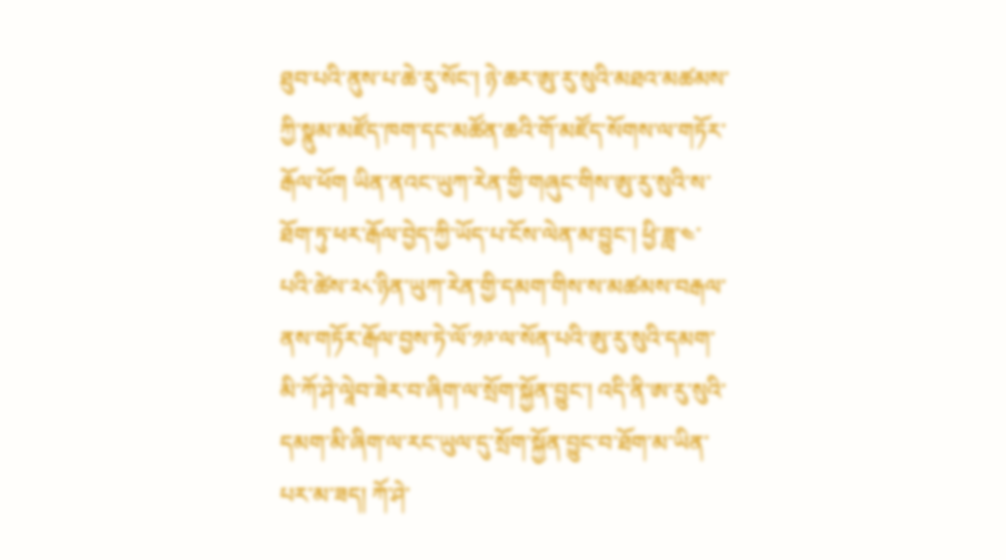ཐུབ་པའི་ནུས་པ་ཆེ་རུ་སོང་། ཉེ་ཆར་ཨུ་རུ་སུའི་མཐའ་མཚམས་ཀྱི་སྣུམ་མཛོད་ཁག་དང་མཚོན་ཆའི་གོ་མཛོད་སོགས་ལ་གཏོར་རྒོལ་ཕོག ཡིན་ནའང་ཡུཀ་རེན་གྱི་གཞུང་གིས་ཨུ་རུ་སུའི་ས་ཐོག་ཏུ་ཕར་རྒོལ་བྱེད་ཀྱི་ཡོད་པ་ངོས་ལེན་མ་བྱུང་། ཕྱི་ཟླ་༤་པའི་ཚེས་༢༨་ཉིན་ཡུཀ་རེན་གྱི་དམག་གིས་ས་མཚམས་བརྒལ་ནས་གཏོར་རྒོལ་བྱས་ཏེ་ལོ་༡༩་ལ་སོན་པའི་ཨུ་རུ་སུའི་དམག་མི་ཀོ་ཤེ་ལཱེབ་ཟེར་བ་ཞིག་ལ་སྲོག་སྐྱོན་བྱུང་། འདི་ནི་ཨ་རུ་སུའི་དམག་མི་ཞིག་ལ་རང་ཡུལ་དུ་སྲོག་སྐྱོན་བྱུང་བ་ཐོག་མ་ཡིན་པར་མ་ཟད། ཀོ་ཤེ་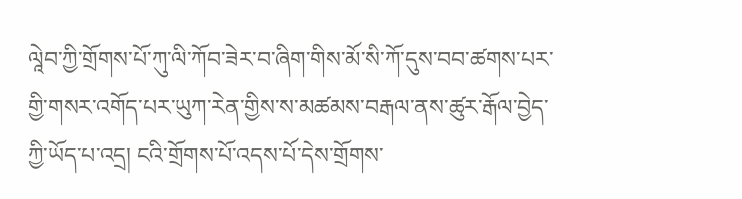ལཱེབ་ཀྱི་གྲོགས་པོ་ཀུ་ལི་ཀོབ་ཟེར་བ་ཞིག་གིས་མོ་སི་ཀོ་དུས་བབ་ཚགས་པར་གྱི་གསར་འགོད་པར་ཡུཀ་རེན་གྱིས་ས་མཚམས་བརྒལ་ནས་ཚུར་རྒོལ་བྱེད་ཀྱི་ཡོད་པ་འདྲ། ངའི་གྲོགས་པོ་འདས་པོ་དེས་གྲོགས་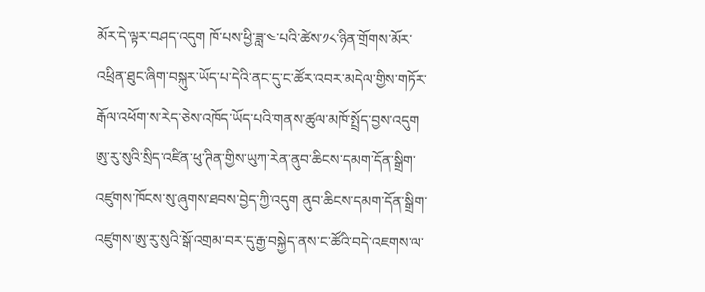མོར་དེ་ལྟར་བཤད་འདུག ཁོ་པས་ཕྱི་ཟླ་༤་པའི་ཚེས་༡༨་ཉིན་གྲོགས་མོར་འཕྲིན་ཐུང་ཞིག་བསྐུར་ཡོད་པ་དེའི་ནང་དུ་ང་ཚོར་འབར་མདེལ་གྱིས་གཏོར་རྒོལ་འཕོག་ས་རེད་ཅེས་འཁོད་ཡོད་པའི་གནས་ཚུལ་མཁོ་སྤྲོད་བྱས་འདུག
ཨུ་རུ་སུའི་སྲིད་འཛིན་ཕུ་ཊིན་གྱིས་ཡུཀ་རེན་ནུབ་ཆིངས་དམག་དོན་སྒྲིག་འཛུགས་ཁོངས་སུ་ཞུགས་ཐབས་བྱེད་ཀྱི་འདུག ནུབ་ཆིངས་དམག་དོན་སྒྲིག་འཛུགས་ཨུ་རུ་སུའི་སྒོ་འགྲམ་བར་དུ་རྒྱ་བསྐྱེད་ནས་ང་ཚོའི་བདེ་འཇགས་ལ་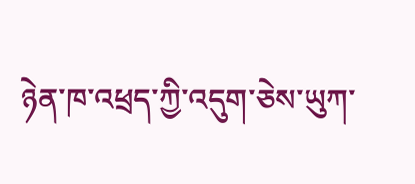ཉེན་ཁ་འཕྲད་ཀྱི་འདུག་ཅེས་ཡུཀ་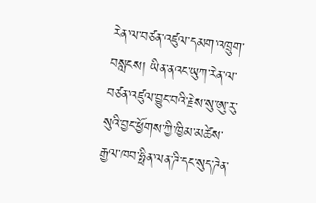རེན་ལ་བཙན་འཛུལ་དམག་འཁྲུག་བསླངས། ཡིན་ནའང་ཡུཀ་རེན་ལ་བཙན་འཛུལ་བྱུང་བའི་རྗེས་སུ་ཨུ་རུ་སུའི་བྱང་ཕྱོགས་ཀྱི་ཁྱིམ་མཚེས་རྒྱལ་ཁབ་ཧྥིན་ལན་ཌི་དང་སུད་ཌེན་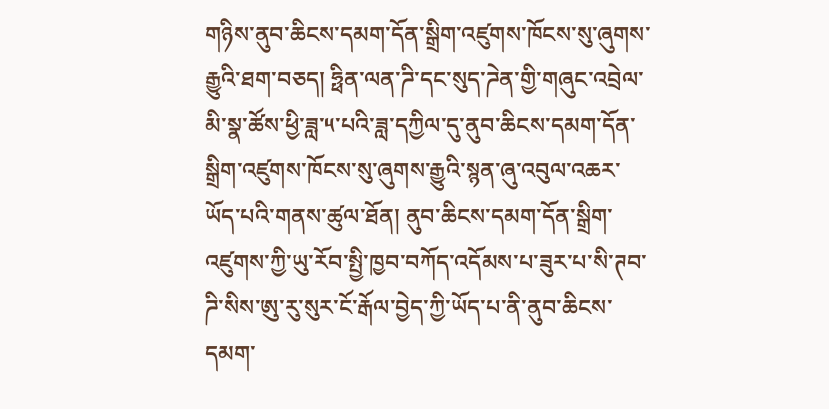གཉིས་ནུབ་ཆིངས་དམག་དོན་སྒྲིག་འཛུགས་ཁོངས་སུ་ཞུགས་རྒྱུའི་ཐག་བཅད། ཧྥིན་ལན་ཌི་དང་སུད་ཌེན་གྱི་གཞུང་འབྲེལ་མི་སྣ་ཚོས་ཕྱི་ཟླ་༥་པའི་ཟླ་དཀྱིལ་དུ་ནུབ་ཆིངས་དམག་དོན་སྒྲིག་འཛུགས་ཁོངས་སུ་ཞུགས་རྒྱུའི་སྙན་ཞུ་འབུལ་འཆར་ཡོད་པའི་གནས་ཚུལ་ཐོན། ནུབ་ཆིངས་དམག་དོན་སྒྲིག་འཛུགས་ཀྱི་ཡུ་རོབ་སྤྱི་ཁྱབ་བཀོད་འདོམས་པ་ཟུར་པ་སི་ཊབ་ཌི་སིས་ཨུ་རུ་སུར་ངོ་རྒོལ་བྱེད་ཀྱི་ཡོད་པ་ནི་ནུབ་ཆིངས་དམག་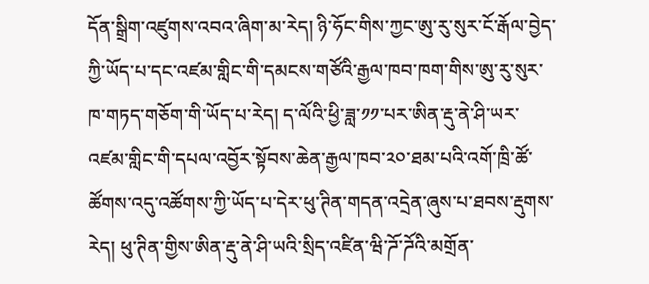དོན་སྒྲིག་འཛུགས་འབའ་ཞིག་མ་རེད། ཉི་ཧོང་གིས་ཀྱང་ཨུ་རུ་སུར་ངོ་རྒོལ་བྱེད་ཀྱི་ཡོད་པ་དང་འཛམ་གླིང་གི་དམངས་གཙོའི་རྒྱལ་ཁབ་ཁག་གིས་ཨུ་རུ་སུར་ཁ་གཏད་གཅོག་གི་ཡོད་པ་རེད། ད་ལོའི་ཕྱི་ཟླ་༡༡་པར་ཨིན་རྡུ་ནེ་ཤི་ཡར་འཛམ་གླིང་གི་དཔལ་འབྱོར་སྟོབས་ཆེན་རྒྱལ་ཁབ་༢༠་ཐམ་པའི་འགོ་ཁྲི་ཚོ་ཚོགས་འདུ་འཚོགས་ཀྱི་ཡོད་པ་དེར་ཕུ་ཊིན་གདན་འདྲེན་ཞུས་པ་ཐབས་རྡུགས་རེད། ཕུ་ཊིན་གྱིས་ཨིན་རྡུ་ནེ་ཤི་ཡའི་སྲིད་འཛིན་ཝི་ཌོ་ཌོའི་མགྲོན་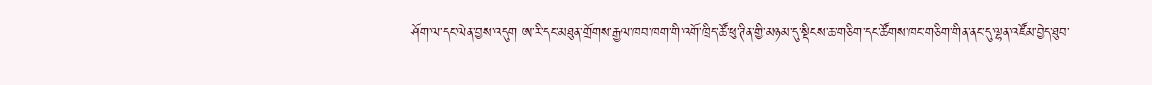ཤོག་ལ་དང་ལེན་བྱས་འདུག ཨ་རི་དང་མཐུན་གྲོགས་རྒྱལ་ཁབ་ཁག་གི་འགོ་ཁྲིད་ཚོ་ཕུ་ཊིན་གྱི་མཉམ་དུ་སྡིངས་ཆ་གཅིག་དང་ཚོགས་ཁང་གཅིག་གིན་ནང་དུ་ལྷན་འཛོམ་བྱེད་ཐུབ་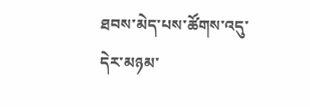ཐབས་མེད་པས་ཚོགས་འདུ་དེར་མཉམ་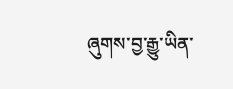ཞུགས་བྱ་རྒྱུ་ཡིན་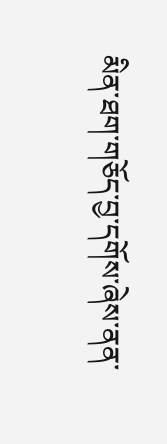མིན་ཐག་གཅོད་བྱ་དགོས་ཞེས་ནན་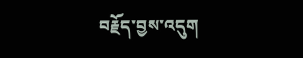བརྗོད་བྱས་འདུག